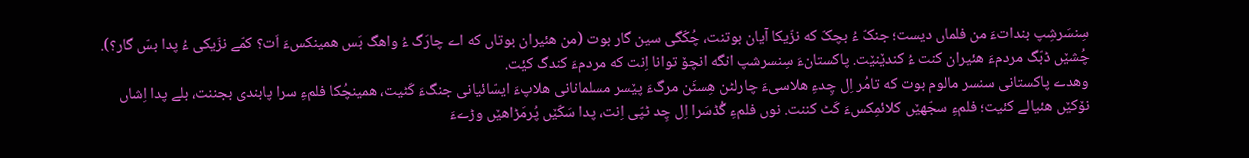سِنسَرشِپ بنداتءَ من فلماں دیست؛ جنکّ ءُ بچکّ که نزّیکا آیان بوتنت، چُکّگی سین گار بوت (من هئیران بوتاں که اے چارَگ ءُ واهگ بَس همینکسءَ اَت؟ کمّے نزّیکی ءُ پدا بسّ گار؟). چُشێں ڈبّگ مردمءَ هئیران کنت ءُ کندێنێت. پاکستانءَ سِنسرشپ انگه انچۆ توانا اِنت که مردمءَ کندگ کࢨت.
وهدے پاکستانی سنسر مالوم بوت که تامُر اِل چِدءِ هلاسیءَ چارلٹن هِسٹَن مرگءَ پێسر مسلمانانی هلاپءَ ایسّائیانی جنگءَ کَٹیت، همینچُکا فلمءِ سرا پابندی بجننت، بلے پدا اِشاں نۆکێں هئیالے کئیت؛ فلمءِ سجّهێں کلائمِکسءَ کَٹ کننت. نوں فلمءِ گُڈسَرا اِل چِد ٹپّی اِنت، پدا سَکّێں پُرمَڑاهێں وڑےءَ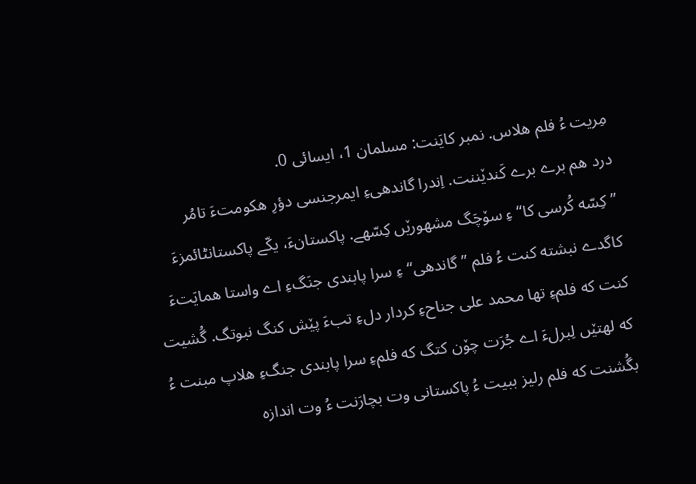مِریت ءُ فلم هلاس. نمبر کایَنت: مسلمان 1، ایسائی 0.
درد هم برے برے کَندێننت. اِندرا گاندهیءِ ایمرجنسی دؤرِ هکومتءَ تامُر ”کِسّه کُرسی کا“ءِ سۆچَگ مشهورێں کِسّهے. پاکستانءَ، یکّے پاکستانٹائمزءَ کاگدے نبشته کنت ءُ فلم ”گاندهی“ءِ سرا پابندی جنَگءِ اے واستا همایَتءَ کنت که فلمءِ تها محمد علی جناحءِ کردار دلءِ تبءَ پێش کنگ نبوتگ. گُشیت که لهتێں لِبرلءَ اے جُرَت چۆن کتگ که فلمءِ سرا پابندی جنگءِ هلاپ مبنت ءُ بگُشنت که فلم رلیز ببیت ءُ پاکستانی وت بچارَنت ءُ وت اندازه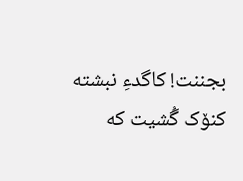بجننت! کاگدءِ نبشته کنۆک گُشیت که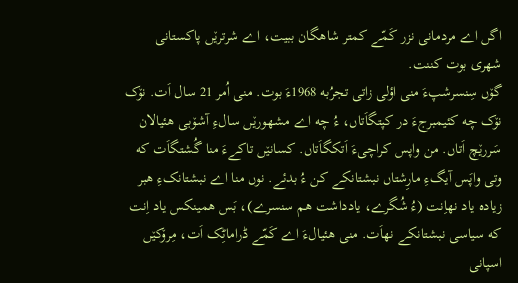اگں اے مردمانی نزر کَمّے کمتر شاهگان ببیت، اے شرترێں پاکستانی شهری بوت کننت.
گۆں سِنسرشپءَ منی اؤلی زاتی تجرُبه 1968ءَ بوت. منی اُمر 21 سال اَت. نۆک نۆک چه کئیمبرجءَ در کپتگاَتاں، ءُ چه اے مشهورێں سالءِ آشۆبی هئیالان سَررێچ اَتاں. من واپس کراچیءَ اَتکگاَتاں. کسانێں تاکےءَ منا گُشتگاَت که وتی واپَس آیگءِ مارِشتاں نبشتانکے کن ءُ بدئے. نوں منا اے نبشتانکءِ هبر زیاده یاد نهاِنت (ءُ شُگرے، یادداشت هم سنسرے)، بَس همینکس یاد اِنت که سیاسی نبشتانکے نهاَت. منی هئیالءَ اے کَمّے ڈراماٹِک اَت، مِرۆکێں اسپانی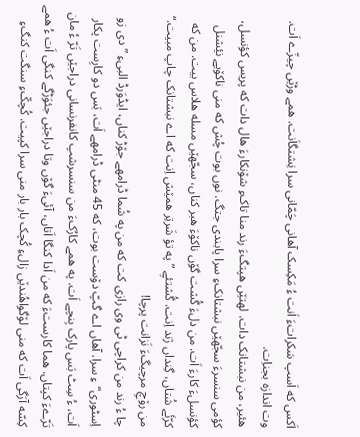اَکس که اَسپ سَکراتءَ اَنت ءُ مَکِسک آهانی چَمّانی سرا نِشتگاَنت. همے وڑێں چیزّے اَت. وت اندازه بجناِت.
هئیر، من نبشتانک دات. لهتێں هپتگءَ رند منا تاکءِ شۆنکارءَ هال دات که پریس کؤنسل، کؤمی سنسرءَ سجّهێں نبشتانکءِ سرا پابندی جتگ. نوں بوت چُش که منی ناکۆیے نࢨشنل کؤنسلءَ کارءَ اَت. من دلءَ گُشت گۆں ناکۆءَ هبر کناں، سجّهێں مسله هلاس بیت. من که کرّئَے شُتاں، گِنداں ژند اِنت. گُشتئےِ ”په تؤ شَرتِر همێش اِنت که اے نبشتانک چاپ مبیت.“ من رۆچِ مرچیگءَ نَزانت پرچا!
چا ءُ رند من کراچی ٹی وی رازی کت که من په شُما ڈرامهے جۆڑ کناں، ایڈوَرڈ البیءِ ”دی زو اِسٹوری“ءِ سرا. آهاں اے گپّ دۆست بوت، که 45 منٹی ڈرامهے اَت، بَس دو کارِست پکار اَت، ءُ سِٹ بَس پارک بِنچے اَت. په همے کارُکءَ من سنسرشپ کانفرنسانی دراجێں تَرّ ءُ مان تَرّےءَ کپتاں. هما کارستءَ که من اَدا کنگا اَتاں، آئیءَ گۆں وتا دراجێں جئوَڑگے کنگی اَت ءُ همے کِسّه آرَگی اَت که منی لۆگواهُندێں زالءِ کُچک بار بار منی سرا کپیت. کُچکّءِ سنگت کنگءِ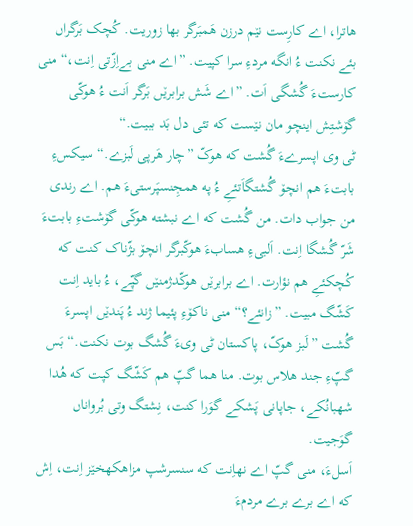هاترا، اے کارِست نێم درزن هَمبَرگر بها زوریت. کُچک بَرگراں بئے نکنت ءُ انگه مردءِ سرا کپیت. ”اے منی بےاِزّتی اِنت،“ منی کارستءَ گُشگی اَت. ”اے شَش برابرێں بَرگر اَنت ءُ هوکّی گۆشتِش اینچو مان نێست که تئی دل بَد ببیت.“
ٹی وی اپسرےءَ گُشت که هوکّ ”چار هَرپی لَبزے.“ سیکسءِ بابتءَ هم انچۆ گُشتگاَتئےِ ءُ په همجِنسپَرستیءَ هم. اے رندی من جواب دات. من گُشت که اے نبشته هوکّی گۆشتءِ بابتءَ شَرّ گُشگا اِنت. اَلبیءِ هسابءَ هوکّبرگر انچۆ بژّناک کنت که کُچکئےِ هم نؤارت. اے برابرێں هوکّدژمنێں گپّے، ءُ باید اِنت کَشّگ مبیت. ”زانئے؟“ منی ناکۆءِ پئیما ژند ءُ پَندێں اپسرءَ گُشت ”لَبز هوکّ، پاکستان ٹی ویءَ گُشگ بوت نکنت.“ بَس گپّءِ جند هلاس بوت. منا هما گپّ هم کَشّگ کپت که هُدا شهبانُکے، جاپانی پَشکے گوَرا کنت، نِشتگ وتی بُرواناں گوَجیت.
اَسلءَ، منی گپّ اے نهاِنت که سنسرشپ مزاهکهخێز اِنت، اِش که اے برے برے مردمءَ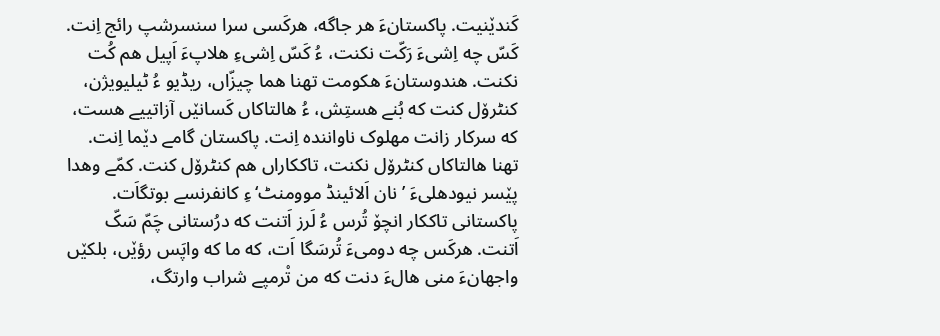کَندێنیت. پاکستانءَ هر جاگه، هرکَسی سرا سنسرشپ رائج اِنت. کَسّ چه اِشیءَ رَکّت نکنت، ءُ کَسّ اِشیءِ هلاپءَ اَپیل هم کُت نکنت. هندوستانءَ هکومت تهنا هما چیزّاں، ریڈیو ءُ ٹیلیویژن، کنٹرۆل کنت که بُنے هستِش، ءُ هالتاکاں کَسانێں آزاتییے هست، که سرکار زانت مهلوک ناواننده اِنت. پاکستان گامے دێما اِنت. تهنا هالتاکاں کنٹرۆل نکنت، تاککاراں هم کنٹرۆل کنت. کمّے وهدا پێسر نیودهلیءَ ’نان اَلائینڈ موومنٹ‘ءِ کانفرنسے بوتگاَت. پاکستانی تاککار انچۆ تُرس ءُ لَرز اَتنت که درُستانی چَمّ سَکّ اَتنت. هرکَس چه دومیءَ تُرسَگا اَت، که ما که واپَس رؤێں، بلکێں واجهانءَ منی هالءَ دنت که من تْرمپے شراب وارتگ،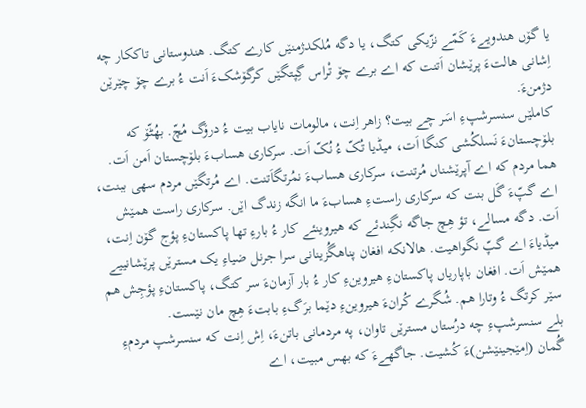یا گۆں هندویےءَ کَمّے نزّیکی کتگ، یا دگه مُلکدژمنێں کارے کتگ. هندوستانی تاککار چه اِشانی هالتءَ پرێشان اَتنت که اے برے چۆ تْراس گِپتگێں کرگۆشکءَ اَنت ءُ برے چۆ چێرێن دژمنءَ.
کاملێں سنسرشپءِ اسَر چے بیت؟ زاهر اِنت، مالومات نایاب بیت ءُ درۆگ مُچّ. بهُٹّۆ که بلۆچستانءَ نَسلکُشی کنگا اَت، میڈیا تُکّ ءُ نُکّ اَت. سرکاری هسابءَ بلۆچستان اَمن اَت. هما مردم که اے آپرێشناں مُرتنت، سرکاری هسابءَ نمُرتگاَتنت. اے مُرتگێں مردم سهی ببنت، اے گپّءَ گَل بنت که سرکاری راستءِ هسابءَ ما انگه زندگ اێں. سرکاری راست همێش اَت. دگه مسالے، تؤ هِچ جاگه نگِندئے که هیروینئے کار ءُ بارءِ تها پاکستانءِ پؤج گۆن اِنت، میڈیاءَ اے گپّ نگواهیت. هالانکه افغان پناهگُزینانی سرا جرنل ضیاءِ یک مسترێں پرێشانییے همێش اَت. افغان باپاریاں پاکستانءِ هیروینءِ کار ءُ بار آزمانءَ سر کتگ، پاکستانءِ پؤجِش هم سێر کرتگ ءُ وتارا هم. شُگرے کُرانءَ هیروینءِ دێما برَگءِ بابتءَ هِچ مان نێست.
بلے سنسرشپءِ چه درُستاں مسترێں تاوان، په مردمانی باتنءَ، اِش اِنت که سنسرشپ مردمءِ گُمان (اِمێجینێشن)ءَ کُشیت. جاگهےءَ که بهس مبیت، اے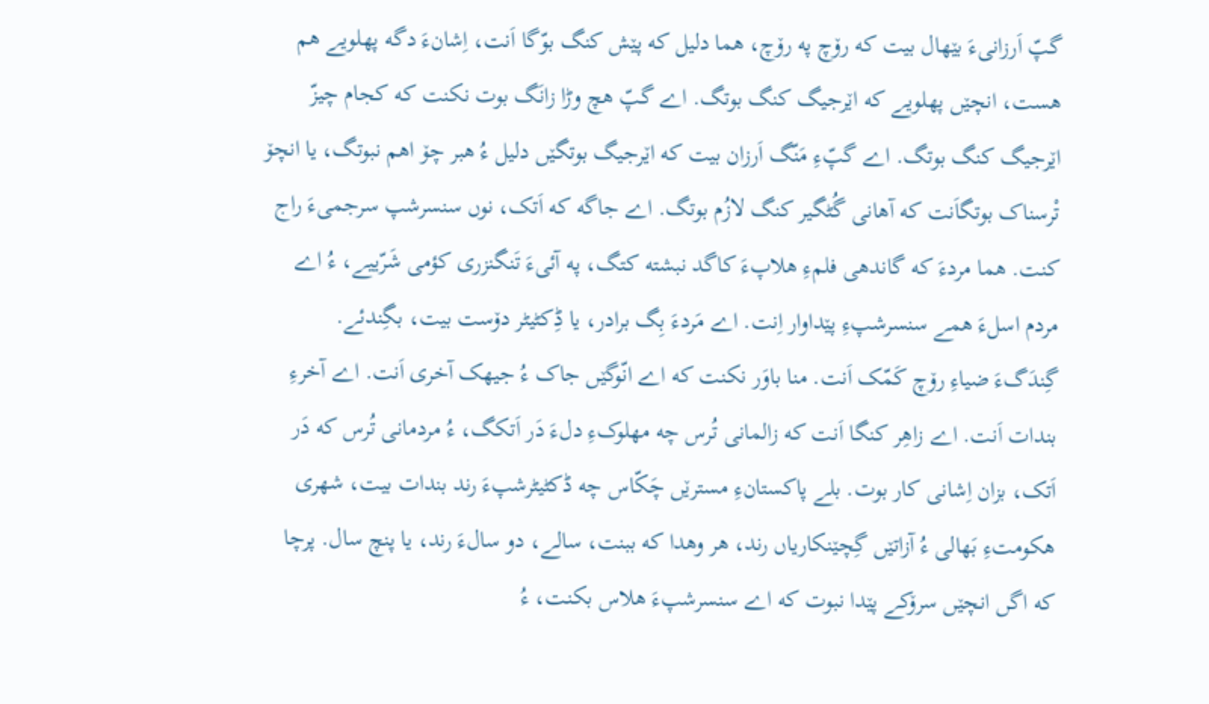گپّ اَرزانیءَ بێهال بیت که رۆچ په رۆچ، هما دلیل که پێش کنگ بوّگا اَنت، اِشانءَ دگه پهلویے هم هست، انچێں پهلویے که اێرجیگ کنگ بوتگ. اے گپّ ھچ وڑا زانَگ بوت نکنت که کجام چیزّ اێرجیگ کنگ بوتگ. اے گپّءِ مَنّگ اَرزان بیت که اێرجیگ بوتگێں دلیل ءُ هبر چۆ اهم نبوتگ، یا انچۆ تْرسناک بوتگاَنت که آهانی گُٹگیر کنگ لازُم بوتگ. اے جاگه که اَتک، نوں سنسرشپ سرجمیءَ راج کنت. هما مردءَ که گاندهی فلمءِ هلاپءَ کاگد نبشته کتگ، په آئیءَ تَنگنزری کؤمی شَرّییے، ءُ اے مردم اسلءَ همے سنسرشپءِ پێداوار اِنت. اے مَردءَ بِگ برادر، یا ڈِکٹیٹر دۆست بیت، بگِندئے.
گِندَگءَ ضیاءِ رۆچ کَمّک اَنت. منا باوَر نکنت که اے انّوگێں جاک ءُ جیهک آخری اَنت. اے آخرءِ بندات اَنت. اے زاهِر کنگا اَنت که زالمانی تُرس چه مهلوکءِ دلءَ دَر اَتکگ، ءُ مردمانی تُرس که دَر اَتک، بزان اِشانی کار بوت. بلے پاکستانءِ مسترێں چَکّاس چه ڈکٹیٹرشپءَ رند بندات بیت، شهری هکومتءِ بَهالی ءُ آزاتێں گِچێنکاریاں رند، هر وهدا که ببنت، سالے، دو سالءَ رند، یا پنچ سال. پرچا که اگں انچێں سرۆکے پێدا نبوت که اے سنسرشپءَ هلاس بکنت، ءُ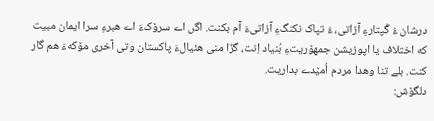درشان ءُ گُپتارءِ آزاتی، ءُ تپاک نکنگءِ آزاتیءَ آم بکنت. اگں اے سرۆکءَ اے هبرءِ سرا ایمان مبیت که اختلاف یا اپوزیشن جمهۆریتءِ بُنیاد اِنت، گڑا منی هئیالءَ پاکستان وتی آخری مۆکهءَ هم گار کنت. بلے تنا وهدا مردم اُمێدے بداریت.
دلگۆش: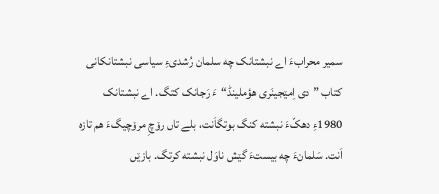سمیر محرابءَ اے نبشتانک چه سلمان رُشدیءِ سیاسی نبشتانکانی کتاب ”دی اِمێجینَری هؤملینڈ“ءَ رَجانک کتگ. اے نبشتانک 1980ءِ دهکّءَ نبشته کنگ بوتگاَنت، بلے تاں رۆچِ مرۆچیگءَ هم تازه اَنت. سَلمانءَ چه بیستءَ گێش ناوَل نبشته کرتگ. بازێں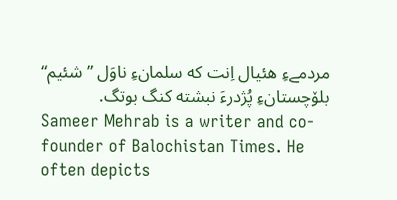مردمےءِ هئیال اِنت که سلمانءِ ناوَل ”شئیم“ بلۆچستانءِ پُژدرءَ نبشته کنگ بوتگ.
Sameer Mehrab is a writer and co-founder of Balochistan Times. He often depicts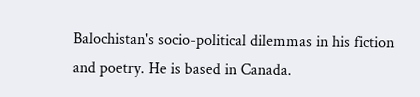Balochistan's socio-political dilemmas in his fiction and poetry. He is based in Canada.